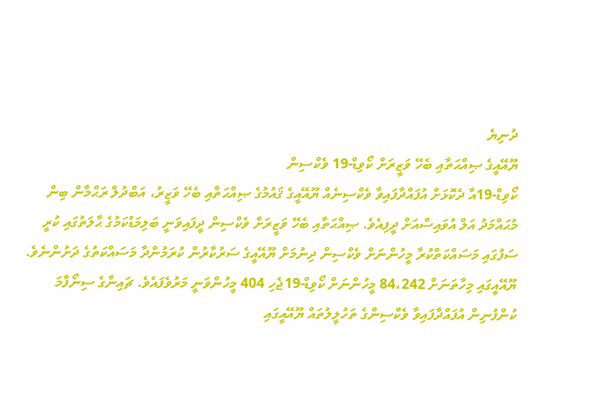ދުނިޔެ
ޔޫއޭއީގެ ޞިއްޙަތާއި ބެހޭ ވަޒީރަށް ކޯވިޑް-19 ވެކްސިން
ކޯވިޑް-19އާ ދެކޮޅަށް އުފައްދާފައިވާ ވެކްސިނެއް ޔޫއޭއީގެ ޤައުމުގެ ޞިއްޙަތާއި ބެހޭ ވަޒީރު، އަބްދުލް ރަޙްމާން ބިން މުޙައްމަދު އަލް އުވައިސްއަށް ދީފިއެވެ. ޞިއްޙަތާއި ބެހޭ ވަޒީރަށް ވެކްސިން ދީފައިވަނީ ބަލިމަޑުކަމުގެ ޙާލަތުގައި ކުރީ ސަފުގައި މަސައްކަތްކުރާ މީހުންނަށް ވެކްސިން ދިނުމަށް ޔޫއޭއީގެ ސަރުކާރުން ކުރަމުންދާ މަސައްކަތުގެ ދަށުންނެވެ.
ޔޫއޭއީގައި މިހާތަނަށް 84،242 މީހުންނަށް ކޯވިޑް-19ޖެހި 404 މީހުންވަނީ މަރުވެފައެވެ. ޗައިނާގެ ސިނޯފާމަ ކުންފުނިން އުފައްދާފައިވާ ވެކްސިންގެ ތަހުލީލުތައް ޔޫއޭއީގައި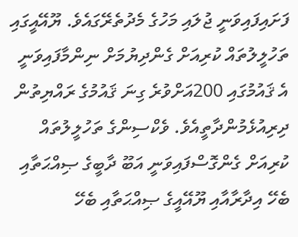ފަށައިފައިވަނީ ޖުލައި މަހުގެ މެދުތެރޭގައެވެ. ޔޫއޭއީގައި ތަހުލީލުތައް ކުރިއަށް ގެންދިޔުމަށް ނިންމާފައިވަނީ އެ ޤައުމުގައި 200އަށްވުރެ ގިނަ ޤައުމުގެ ރައްޔިތުން ދިރިއުޅެމުންދާތީއެވެ. ވެކްސިންގެ ތަހުލީލުތައް ކުރިއަށް ގެންގޮސްފައިވަނީ އަބޫ ދާބީގެ ޞިއްޙަތާއި ބެހޭ އިދާރާއާއި ޔޫއޭއީގެ ޞިއްޙަތާއި ބެހޭ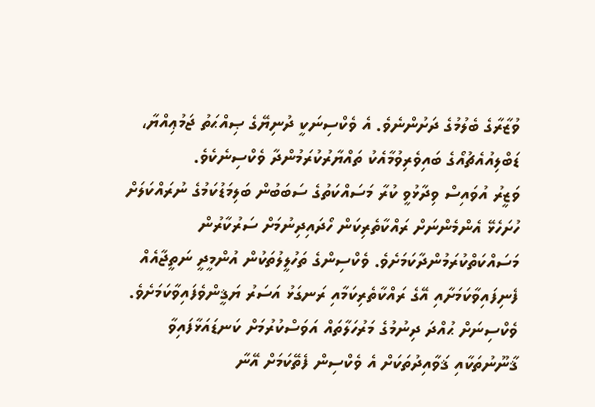ވުޒާރާގެ ބެލުމުގެ ދަށުންނެވެ. އެ ވެކްސިނަކީ ދުނިޔޭގެ ޞިއްޙަތު ޖަމުޢިއްޔާ، ޑަބްލިއުއެޗުއޯގެ ބައިވެރިވުމާއެކު ތައްޔާރުކުރަމުންދާ ވެކްސިނެކެވެ.
ވަޒީރު އުވައިސް ވިދާޅުވީ ކުރާ މަސައްކަތުގެ ސަބަބުން ބަލިމަޑުކަމުގެ ނުރައްކަލަށް ހުށަހެޅޭ އެންމެންނަށް ރައްކާތެރިކަން ހޯދައިދިނުމަށް ސަރުކާރުން މަސައްކަތްކުރަމުންދާކަމަށެވެ. ވެކްސިންގެ ތަހުލީލުތަކުން އުންމީދީ ނަތީޖާއެއް ފެނިފައިވާކަމަށާއި އޭގެ ރައްކާތެރިކަމާއި ރަނގަޅު އަސަރު ޔަޤީންވެފައިވާކަމަށެވެ. ވެކްސިނަށް ޙުއްދަ ދިނުމުގެ މަރުހަލާތައް އަވަސްކުރުމަށް ކަނޑައަޅާފައިވާ ޤާނޫނުތަކާއި ޤަވާއިދުތަކަށް އެ ވެކްސިން ފެތޭކަމަށް އޭނާ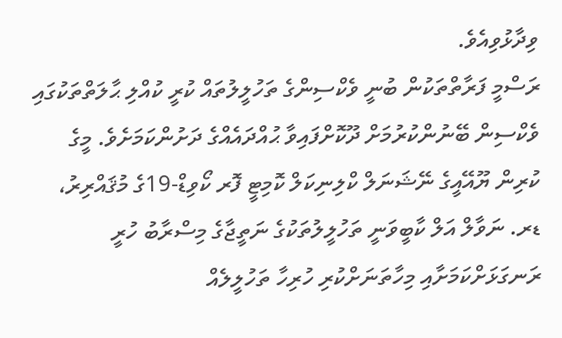ވިދާޅުވިއެވެ.
ރަސްމީ ފަރާތްތަކުން ބުނީ ވެކްސިންގެ ތަހުލީލުތައް ކުރީ ކުއްލި ޙާލަތްތަކުގައި ވެކްސިން ބޭނުންކުރުމަށް ދޫކޮށްފައިވާ ޙުއްދައެއްގެ ދަށުންކަމަށެވެ. މީގެ ކުރިން ޔޫއޭއީގެ ނޭޝަނަލް ކްލިނިކަލް ކޮމިޓީ ފޮރ ކޯވިޑް-19ގެ މުޤައްރިރު، ޑރ. ނަވާލް އަލް ކާބީވަނީ ތަހުލީލުތަކުގެ ނަތީޖާގެ މިސްރާބު ހުރީ ރަނގަޅަށްކަމަށާއި މިހާތަނަށްކުރި ހުރިހާ ތަހުލީލެއް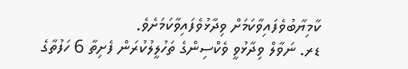ކާމިޔާބުވެފައިވާކަމަށް ވިދާޅުވެފައިވާކަމަށެވެ.
ޑރ. ނަވާލް ވިދާޅުވީ ވެކްސިންގެ ތަހުލީލުކުރަން ފެށިތާ 6 ހަފުތާގެ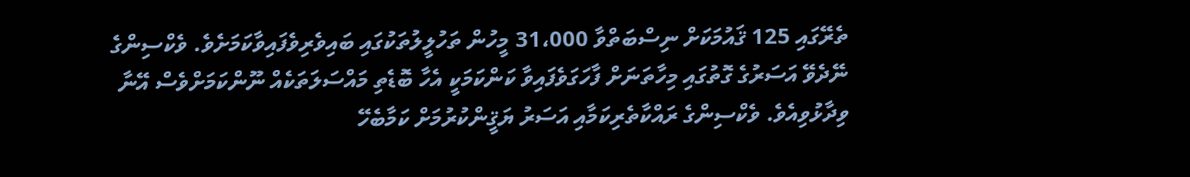ތެރޭގައި 125 ޤައުމަކަށް ނިސްބަތްވާ 31،000 މީހުން ތަހުލީލުތަކުގައި ބައިވެރިވެފައިވާކަމަށެވެ. ވެކްސިންގެ ނޭދެވޭ އަސަރުގެ ގޮތުގައި މިހާތަނަށް ފާހަގަވެފައިވާ ކަންކަމަކީ އެހާ ބޮޑެތި މައްސަލަތަކެއް ނޫންކަމަށްވެސް އޭނާ ވިދާޅުވިއެވެ. ވެކްސިންގެ ރައްކާތެރިކަމާއި އަސަރު ޔަޤީންކުރުމަށް ކަމާބެހޭ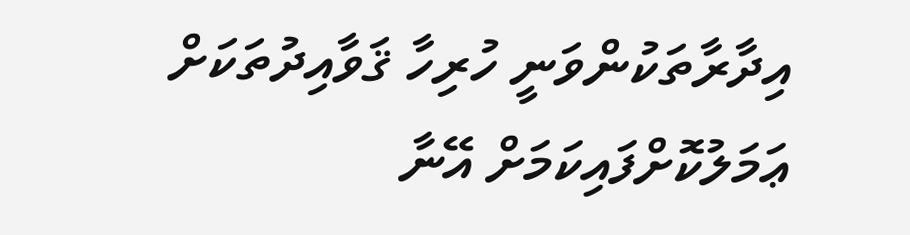އިދާރާތަކުންވަނީ ހުރިހާ ޤަވާއިދުތަކަށް ޢަމަލުކޮށްފައިކަމަށް އޭނާ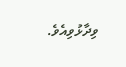ވިދާޅުވިއެވެ.